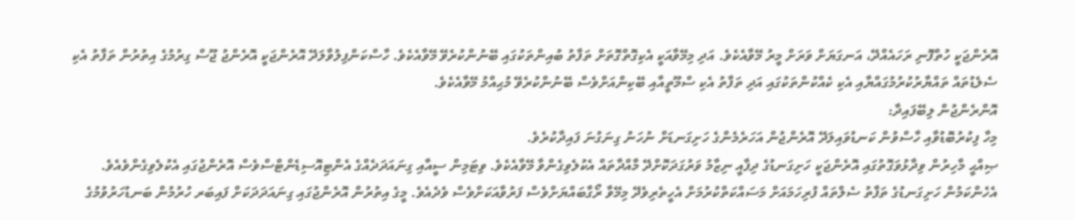އޮރެންޖަކީ ހުތްފޮނި ރަހައެއްދޭ، އަނގަޔަށް ވަރަށް މީރު މޭވާއެކެވެ. އަދި މިމޭވާއަކީ އެކިގޮތްގޮތަށް ތަފާތު ބުއިންތަކުގައި ބޭނުންކުރެވޭ މޭވާއެކެވެ. ހާސްކަންފިލުވާލަދޭ އޮރެންޖަކީ އޮރެންޖު ޖޫސް ގިރުމުގެ އިތުރުން ތަފާތު އެކި ސެލެޑުތައް ތައްޔާރުކުރުމުގައްޔާއި އެކި ކެއްކުންތަކުގައި އަދި ތަފާތު އެކި ސްމޫތީއާއި ބޭކިންއަށްވެސް ބޭނުންކުރެވޭ މުޙިއްމު މޭވާއެކެވެ.
އޮންރެންޖުން ލިބޭފައިދާ:
މިހާ ފިކުރުބޮޑުވާއި ހާސްވުން ކަނޑުވައިލަދޭ އޮރެންޖުން އަހަރެމެންގެ ހަށިގަނޑަށް ނުހަނު ގިނަގުނަ ފައިދާކުރެވެ.
ޞިއްޙީ މާހިރުން ވިދާޅުވަގޮތުގައި އޮރެންޖަކީ ހަށިގަނޑުގެ ދިފާއީ ނިޒާމު ވަރުގަދަކޮށްދޭ މާއްދާތައް އެކުލެވިގެންވާ މޭވާއެކެވެ. ވިޓަމިން ސީއާއި ގިނައަދަދެއްގެ އެންޓިއޮސިޑެންޓްސްވެސް އޮރެންޖުގައި އެކުލެވިގެންވެއެވެ. އެހެންކަމުން ހަށިގަނޑުގެ ތަފާތު ސެލްތައް ފުރިހަމައަށް މަސައްކަތްކުރުމަށް އެހީތެރިވެދޭ މިމޭވާ ރޯގާބައްޔަށްވެސް ފަރުވާއަކަށްވެސް ވެދެއެވެ. މީގެ އިތުރުން އޮރެންޖުގައި ގިނައަދަދަކަށް ފައިބަރ ހުރުމުން ބަނޑުހަރުވުމުގެ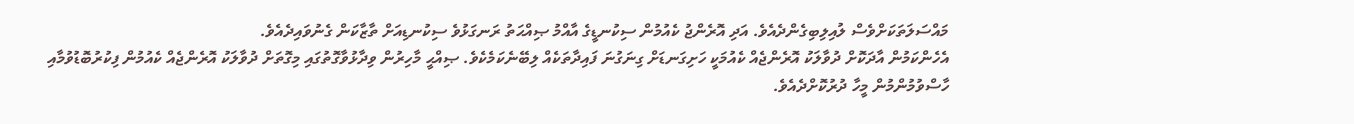މައްސަލަތަކަށްވެސް ލުއިލިބިގެންދެއެވެ. އަދި އޮރެންޖު ކެއުމުން ސިކުނޑީގެ އާއްމު ޞިއްޙަތު ރަނގަޅުވެ ސިކުނޑިއަށް ތާޒާކަން ގެނުވައިދެއެވެ.
އެހެންކަމުން އާދަކޮށް ދުވާލަކު އޮރެންޖެއް ކެއުމަކީ ހަށިގަނޑަށް ގިނަގުނަ ފައިދާތަކެއް ލިބޭނެކަމެކެވެ. ޞިއްޙީ މާހިރުން ވިދާޅުވާގޮތުގައި މިގޮތަށް ދުވާލަކު އޮރެންޖެއް ކެއުމުން ފިކުރުބޮޑުވުމާއި ހާސްވުމުންމުން މީހާ ދުރުކޮށްދެއެވެ.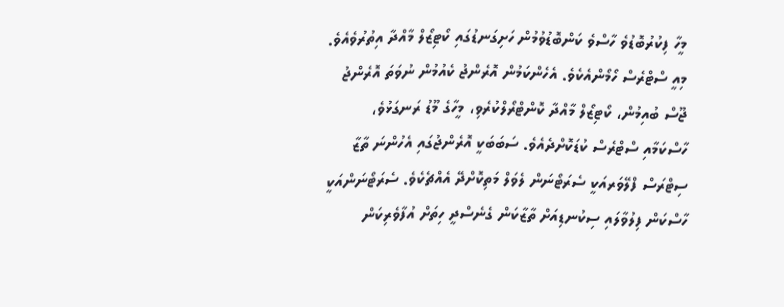މީހާ ފިކުރުބޮޑުވެ ހާސްވެ ކަންބޮޑުވުމުން ހަށިގަނޑުގައި ކޯޓިޒޯލް މާއްދާ އިތުރުވެއެވެ. މިއީ ސްޓްރެސް ހޯމޯންއެކެވެ. އެހެންކަމުން އޮރެންޖު ކެއުމުން ނުވަތަ އޮރެންޖު ޖޫސް ބުއިމުން، ކޯޓިޒޯލް މާއްދާ ކޮންޓްރޯލްކުރެވި، މީހާގެ މޫޑު ރަނގަޅުވެ، ހާސްކަމާއި ސްޓްރެސް ކުޑަކޮށްދެއެވެ. ސަބަބަކީ އޮރެންޖުގައި އެހުންނަ ތާޒާ ސިޓްރަސް ފްލޭވަރއަކީ ސެރަޓޯނަން ލެވަލް މަތިކޮށްދޭ އެއްޗެކެވެ. ސެރަޓޯނަންއަކީ ހާސްކަން ފިލުވާލައި ސިކުނޑިއަށް ތާޒާކަން ގެނެސްދީ ހިތަށް އުފާވެރިކަން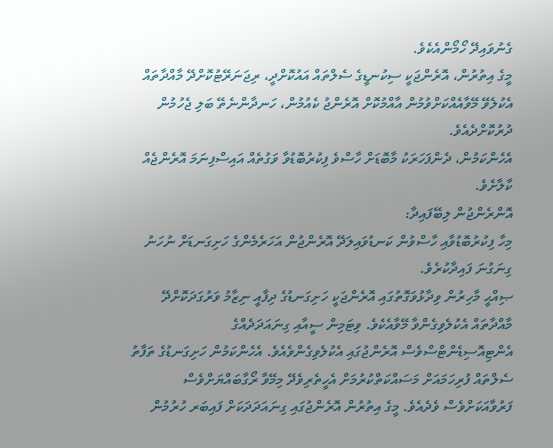ގެނުވައިދޭ ހޯމޯންއެކެވެ.
މީގެ އިތުރުން، އޮރެންޖަކީ ސިކުނޑީގެ ސެލްތައް އައުކޮށްދީ، ރިޖަނަރޭޓުކޮށްދޭ މާއްދާތައް އެކުލެވޭ މޭވާއެއްކަށްވުމުން އާއްމުކޮށް އޮރެންޖު ކެއުމުން، ހަނދާންނެތޭ ބަލި ޖެހުމުން ދުރުކޮށްދެއެވެ.
އެހެންކަމުން، ދެންފަހަރަކު މާބޮޑަށް ހާސްވެ ފިކުރުބޮޑުވާ ވަގުތެއް އައިސްފިނަމަ އޮރެންޖެއް ކާލާށެވެ.
އޮންރެންޖުން ލިބޭފައިދާ:
މިހާ ފިކުރުބޮޑުވާއި ހާސްވުން ކަނޑުވައިލަދޭ އޮރެންޖުން އަހަރެމެންގެ ހަށިގަނޑަށް ނުހަނު ގިނަގުނަ ފައިދާކުރެވެ.
ޞިއްޙީ މާހިރުން ވިދާޅުވަގޮތުގައި އޮރެންޖަކީ ހަށިގަނޑުގެ ދިފާއީ ނިޒާމު ވަރުގަދަކޮށްދޭ މާއްދާތައް އެކުލެވިގެންވާ މޭވާއެކެވެ. ވިޓަމިން ސީއާއި ގިނައަދަދެއްގެ އެންޓިއޮސިޑެންޓްސްވެސް އޮރެންޖުގައި އެކުލެވިގެންވެއެވެ. އެހެންކަމުން ހަށިގަނޑުގެ ތަފާތު ސެލްތައް ފުރިހަމައަށް މަސައްކަތްކުރުމަށް އެހީތެރިވެދޭ މިމޭވާ ރޯގާބައްޔަށްވެސް ފަރުވާއަކަށްވެސް ވެދެއެވެ. މީގެ އިތުރުން އޮރެންޖުގައި ގިނައަދަދަކަށް ފައިބަރ ހުރުމުން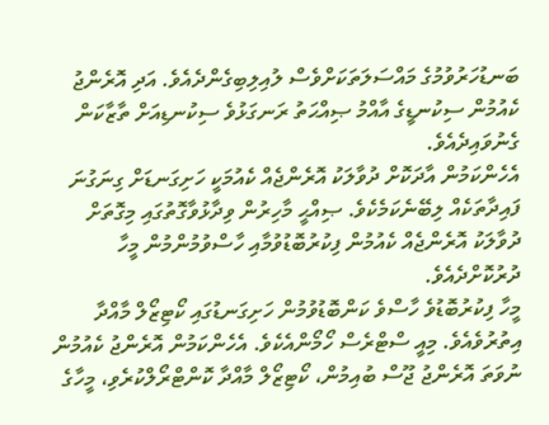ބަނޑުހަރުވުމުގެ މައްސަލަތަކަށްވެސް ލުއިލިބިގެންދެއެވެ. އަދި އޮރެންޖު ކެއުމުން ސިކުނޑީގެ އާއްމު ޞިއްޙަތު ރަނގަޅުވެ ސިކުނޑިއަށް ތާޒާކަން ގެނުވައިދެއެވެ.
އެހެންކަމުން އާދަކޮށް ދުވާލަކު އޮރެންޖެއް ކެއުމަކީ ހަށިގަނޑަށް ގިނަގުނަ ފައިދާތަކެއް ލިބޭނެކަމެކެވެ. ޞިއްޙީ މާހިރުން ވިދާޅުވާގޮތުގައި މިގޮތަށް ދުވާލަކު އޮރެންޖެއް ކެއުމުން ފިކުރުބޮޑުވުމާއި ހާސްވުމުންމުން މީހާ ދުރުކޮށްދެއެވެ.
މީހާ ފިކުރުބޮޑުވެ ހާސްވެ ކަންބޮޑުވުމުން ހަށިގަނޑުގައި ކޯޓިޒޯލް މާއްދާ އިތުރުވެއެވެ. މިއީ ސްޓްރެސް ހޯމޯންއެކެވެ. އެހެންކަމުން އޮރެންޖު ކެއުމުން ނުވަތަ އޮރެންޖު ޖޫސް ބުއިމުން، ކޯޓިޒޯލް މާއްދާ ކޮންޓްރޯލްކުރެވި، މީހާގެ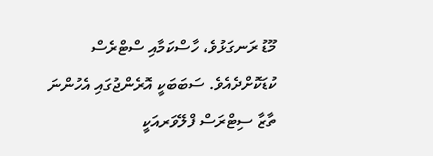މޫޑު ރަނގަޅުވެ، ހާސްކަމާއި ސްޓްރެސް ކުޑަކޮށްދެއެވެ. ސަބަބަކީ އޮރެންޖުގައި އެހުންނަ ތާޒާ ސިޓްރަސް ފްލޭވަރއަކީ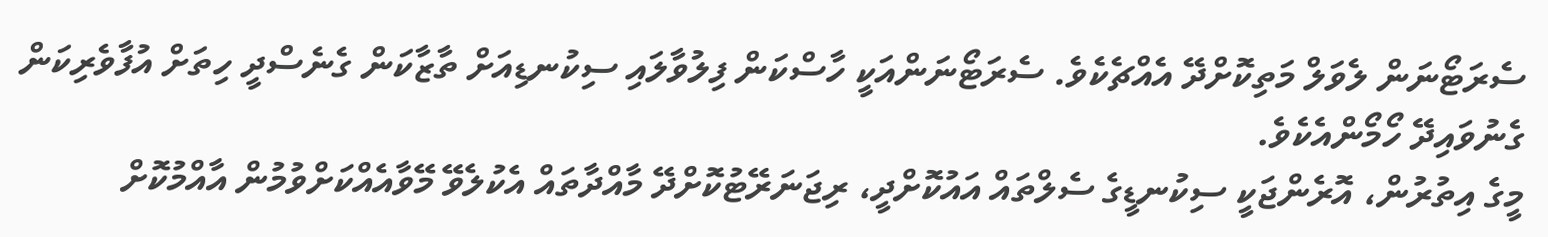ސެރަޓޯނަން ލެވަލް މަތިކޮށްދޭ އެއްޗެކެވެ. ސެރަޓޯނަންއަކީ ހާސްކަން ފިލުވާލައި ސިކުނޑިއަށް ތާޒާކަން ގެނެސްދީ ހިތަށް އުފާވެރިކަން ގެނުވައިދޭ ހޯމޯންއެކެވެ.
މީގެ އިތުރުން، އޮރެންޖަކީ ސިކުނޑީގެ ސެލްތައް އައުކޮށްދީ، ރިޖަނަރޭޓުކޮށްދޭ މާއްދާތައް އެކުލެވޭ މޭވާއެއްކަށްވުމުން އާއްމުކޮށް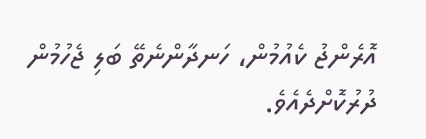އޮރެންޖު ކެއުމުން، ހަނދާންނެތޭ ބަލި ޖެހުމުން ދުރުކޮށްދެއެވެ.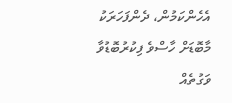އެހެންކަމުން، ދެންފަހަރަކު މާބޮޑަށް ހާސްވެ ފިކުރުބޮޑުވާ ވަގުތެއް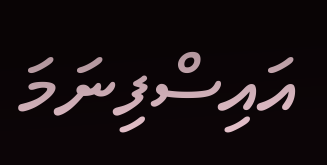އައިސްފިނަމަ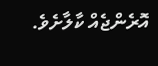އޮރެންޖެއް ކާލާށެވެ.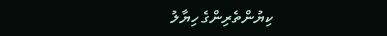ކިޔުންތެރިންގެ ހިޔާލު